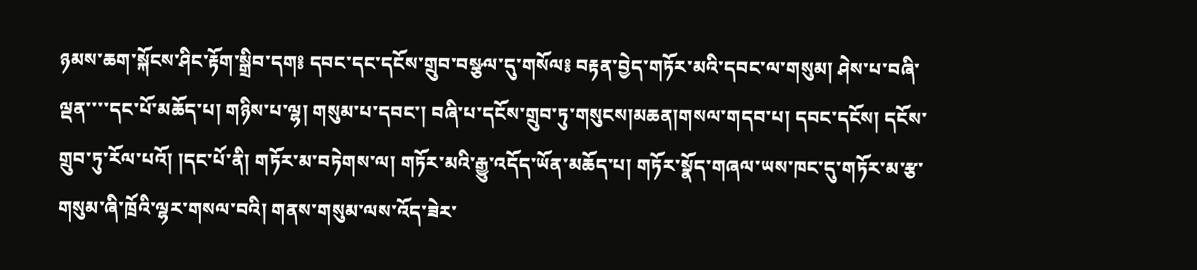ཉམས་ཆག་སྐོངས་ཤིང་རྟོག་སྒྲིབ་དག༔ དབང་དང་དངོས་གྲུབ་བསྩལ་དུ་གསོལ༔ བརྟན་བྱེད་གཏོར་མའི་དབང་ལ་གསུམ། ཤེས་པ་བཞི་ལྡན་་་་དང་པོ་མཆོད་པ། གཉིས་པ་ལྷ། གསུམ་པ་དབང་། བཞི་པ་དངོས་གྲུབ་ཏུ་གསུངས།མཆན།གསལ་གདབ་པ། དབང་དངོས། དངོས་གྲུབ་ཏུ་རོལ་པའོ། །དང་པོ་ནི། གཏོར་མ་བཏེགས་ལ། གཏོར་མའི་རྒྱུ་འདོད་ཡོན་མཆོད་པ། གཏོར་སྣོད་གཞལ་ཡས་ཁང་དུ་གཏོར་མ་རྩ་གསུམ་ཞི་ཁྲོའི་ལྷར་གསལ་བའི། གནས་གསུམ་ལས་འོད་ཟེར་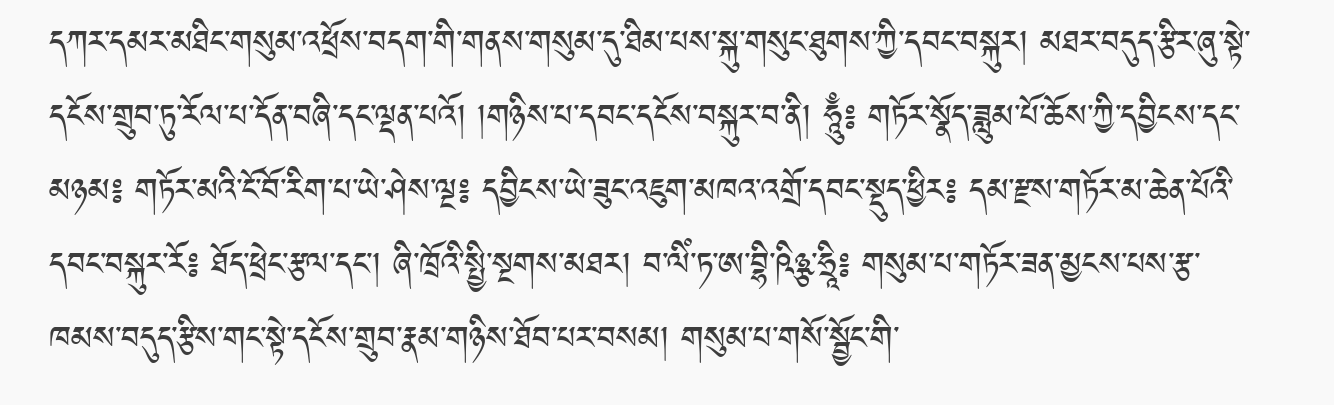དཀར་དམར་མཐིང་གསུམ་འཕྲོས་བདག་གི་གནས་གསུམ་དུ་ཐིམ་པས་སྐུ་གསུང་ཐུགས་ཀྱི་དབང་བསྐུར། མཐར་བདུད་རྩིར་ཞུ་སྟེ་དངོས་གྲུབ་ཏུ་རོལ་པ་དོན་བཞི་དང་ལྡན་པའོ། །གཉིས་པ་དབང་དངོས་བསྐུར་བ་ནི། ཧཱུྃ༔ གཏོར་སྣོད་ཟླུམ་པོ་ཆོས་ཀྱི་དབྱིངས་དང་མཉམ༔ གཏོར་མའི་ངོ་བོ་རིག་པ་ཡེ་ཤེས་ལྔ༔ དབྱིངས་ཡེ་ཟུང་འཇུག་མཁའ་འགྲོ་དབང་སྡུད་ཕྱིར༔ དམ་རྫས་གཏོར་མ་ཆེན་པོའི་དབང་བསྐུར་རོ༔ ཐོད་ཕྲེང་རྩལ་དང་། ཞི་ཁྲོའི་སྤྱི་སྔགས་མཐར། བ་ལིཾ་ཏ་ཨ་བྷི་ཥིཉྩ་ཧྲཱི༔ གསུམ་པ་གཏོར་ཟན་མྱངས་པས་རྩ་ཁམས་བདུད་རྩིས་གང་སྟེ་དངོས་གྲུབ་རྣམ་གཉིས་ཐོབ་པར་བསམ། གསུམ་པ་གསོ་སྦྱོང་གི་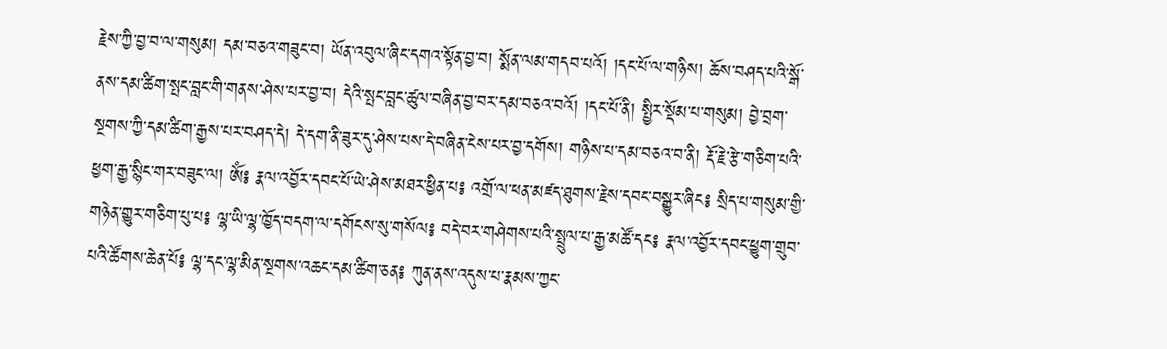རྗེས་ཀྱི་བྱ་བ་ལ་གསུམ། དམ་བཅའ་གཟུང་བ། ཡོན་འབུལ་ཞིང་དགའ་སྟོན་བྱ་བ། སྨོན་ལམ་གདབ་པའོ། །དང་པོ་ལ་གཉིས། ཆོས་བཤད་པའི་སྒོ་ནས་དམ་ཚིག་སྤང་བླང་གི་གནས་ཤེས་པར་བྱ་བ། དེའི་སྤང་བླང་ཚུལ་བཞིན་བྱ་བར་དམ་བཅའ་བའོ། །དང་པོ་ནི། སྤྱིར་སྡོམ་པ་གསུམ། བྱེ་བྲག་སྔགས་ཀྱི་དམ་ཚིག་རྒྱས་པར་བཤད་དེ། དེ་དག་ནི་ཟུར་དུ་ཤེས་པས་དེ་བཞིན་ངེས་པར་བྱ་དགོས། གཉིས་པ་དམ་བཅའ་བ་ནི། རྡོ་རྗེ་རྩེ་གཅིག་པའི་ཕྱག་རྒྱ་སྙིང་གར་བཟུང་ལ། ཨོཾ༔ རྣལ་འབྱོར་དབང་པོ་ཡེ་ཤེས་མཐར་ཕྱིན་པ༔ འགྲོ་ལ་ཕན་མཛད་ཐུགས་རྗེས་དབང་བསྒྱུར་ཞིང༔ སྲིད་པ་གསུམ་གྱི་གཉེན་གྱུར་གཅིག་པུ་པ༔ ལྷ་ཡི་ལྷ་ཁྱོད་བདག་ལ་དགོངས་སུ་གསོལ༔ བདེ་བར་གཤེགས་པའི་སྤྲུལ་པ་རྒྱ་མཚོ་དང༔ རྣལ་འབྱོར་དབང་ཕྱུག་གྲུབ་པའི་ཚོགས་ཆེན་པོ༔ ལྷ་དང་ལྷ་མིན་སྔགས་འཆང་དམ་ཚིག་ཅན༔ ཀུན་ནས་འདུས་པ་རྣམས་ཀྱང་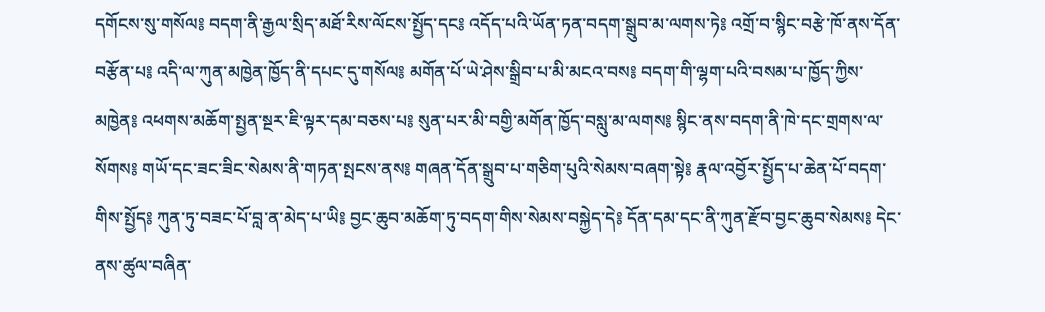དགོངས་སུ་གསོལ༔ བདག་ནི་རྒྱལ་སྲིད་མཐོ་རིས་ལོངས་སྤྱོད་དང༔ འདོད་པའི་ཡོན་ཏན་བདག་སྒྲུབ་མ་ལགས་ཏེ༔ འགྲོ་བ་སྙིང་བརྩེ་ཁོ་ནས་དོན་བརྩོན་པ༔ འདི་ལ་ཀུན་མཁྱེན་ཁྱོད་ནི་དཔང་དུ་གསོལ༔ མགོན་པོ་ཡེ་ཤེས་སྒྲིབ་པ་མི་མངའ་བས༔ བདག་གི་ལྷག་པའི་བསམ་པ་ཁྱོད་ཀྱིས་མཁྱེན༔ འཕགས་མཆོག་སྤྱན་སྔར་ཇི་ལྟར་དམ་བཅས་པ༔ སུན་པར་མི་བགྱི་མགོན་ཁྱོད་བསླུ་མ་ལགས༔ སྙིང་ནས་བདག་ནི་ཁེ་དང་གྲགས་ལ་སོགས༔ གཡོ་དང་ཟང་ཟིང་སེམས་ནི་གཏན་སྤངས་ནས༔ གཞན་དོན་སྒྲུབ་པ་གཅིག་པུའི་སེམས་བཞག་སྟེ༔ རྣལ་འབྱོར་སྤྱོད་པ་ཆེན་པོ་བདག་གིས་སྤྱོད༔ ཀུན་ཏུ་བཟང་པོ་བླ་ན་མེད་པ་ཡི༔ བྱང་ཆུབ་མཆོག་ཏུ་བདག་གིས་སེམས་བསྐྱེད་དེ༔ དོན་དམ་དང་ནི་ཀུན་རྫོབ་བྱང་ཆུབ་སེམས༔ དེང་ནས་ཚུལ་བཞིན་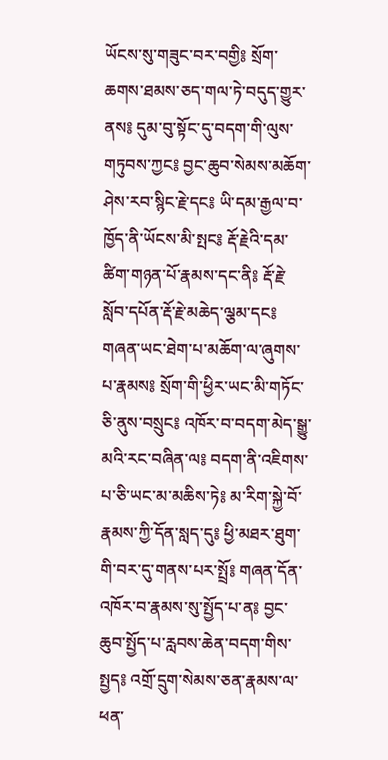ཡོངས་སུ་གཟུང་བར་བགྱི༔ སྲོག་ཆགས་ཐམས་ཅད་གལ་ཏེ་བདུད་གྱུར་ནས༔ དུམ་བུ་སྟོང་དུ་བདག་གི་ལུས་གཏུབས་ཀྱང༔ བྱང་ཆུབ་སེམས་མཆོག་ཤེས་རབ་སྙིང་རྗེ་དང༔ ཡི་དམ་རྒྱལ་བ་ཁྱོད་ནི་ཡོངས་མི་སྤང༔ རྡོ་རྗེའི་དམ་ཚིག་གཉན་པོ་རྣམས་དང་ནི༔ རྡོ་རྗེ་སློབ་དཔོན་རྡོ་རྗེ་མཆེད་ལྕམ་དང༔ གཞན་ཡང་ཐེག་པ་མཆོག་ལ་ཞུགས་པ་རྣམས༔ སྲོག་གི་ཕྱིར་ཡང་མི་གཏོང་ཅི་ནུས་བསྲུང༔ འཁོར་བ་བདག་མེད་སྒྱུ་མའི་རང་བཞིན་ལ༔ བདག་ནི་འཇིགས་པ་ཅི་ཡང་མ་མཆིས་ཏེ༔ མ་རིག་སྐྱེ་བོ་རྣམས་ཀྱི་དོན་སླད་དུ༔ ཕྱི་མཐར་ཐུག་གི་བར་དུ་གནས་པར་སྤྲོ༔ གཞན་དོན་འཁོར་བ་རྣམས་སུ་སྤྱོད་པ་ན༔ བྱང་ཆུབ་སྤྱོད་པ་རླབས་ཆེན་བདག་གིས་སྤྱད༔ འགྲོ་དྲུག་སེམས་ཅན་རྣམས་ལ་ཕན་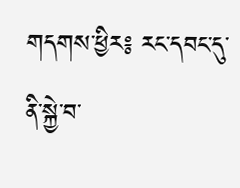གདགས་ཕྱིར༔ རང་དབང་དུ་ནི་སྐྱེ་བ་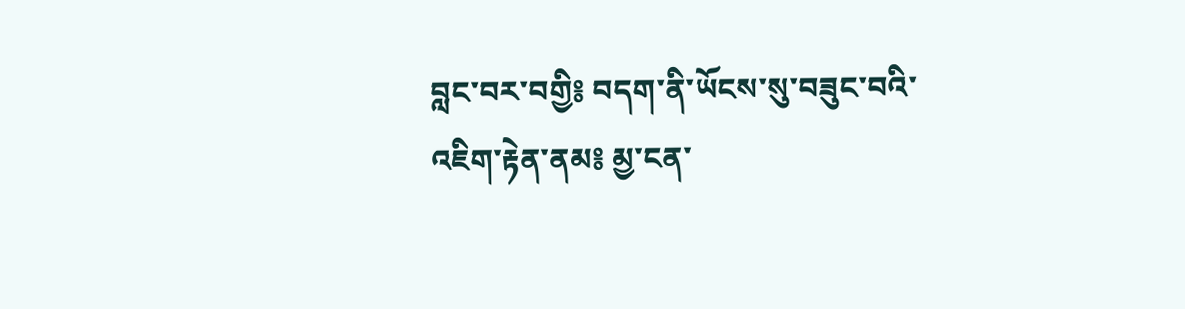བླང་བར་བགྱི༔ བདག་ནི་ཡོངས་སུ་བཟུང་བའི་འཇིག་རྟེན་ནམ༔ མྱ་ངན་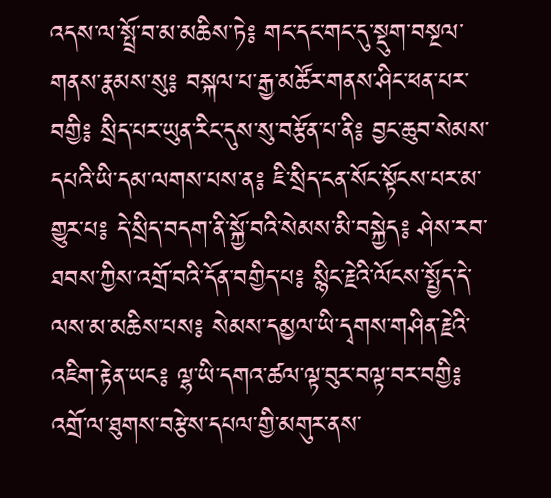འདས་ལ་སྤྲོ་བ་མ་མཆིས་ཏེ༔ གང་དང་གང་དུ་སྡུག་བསྔལ་གནས་རྣམས་སུ༔ བསྐལ་པ་རྒྱ་མཚོར་གནས་ཤིང་ཕན་པར་བགྱི༔ སྲིད་པར་ཡུན་རིང་དུས་སུ་བརྩོན་པ་ནི༔ བྱང་ཆུབ་སེམས་དཔའི་ཡི་དམ་ལགས་པས་ན༔ ཇི་སྲིད་ངན་སོང་སྟོངས་པར་མ་གྱུར་པ༔ དེ་སྲིད་བདག་ནི་སྐྱོ་བའི་སེམས་མི་བསྐྱེད༔ ཤེས་རབ་ཐབས་ཀྱིས་འགྲོ་བའི་དོན་བགྱིད་པ༔ སྙིང་རྗེའི་ལོངས་སྤྱོད་དེ་ལས་མ་མཆིས་པས༔ སེམས་དམྱལ་ཡི་དྭགས་གཤིན་རྗེའི་འཇིག་རྟེན་ཡང༔ ལྷ་ཡི་དགའ་ཚལ་ལྟ་བུར་བལྟ་བར་བགྱི༔ འགྲོ་ལ་ཐུགས་བརྩེས་དཔལ་གྱི་མགུར་ནས་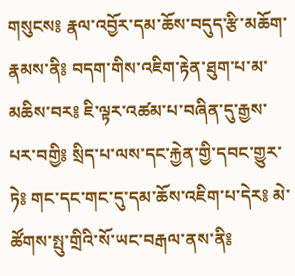གསུངས༔ རྣལ་འབྱོར་དམ་ཆོས་བདུད་རྩི་མཆོག་རྣམས་ནི༔ བདག་གིས་འཇིག་རྟེན་ཐུག་པ་མ་མཆིས་བར༔ ཇི་ལྟར་འཚམ་པ་བཞིན་དུ་རྒྱས་པར་བགྱི༔ སྲིད་པ་ལས་དང་རྐྱེན་གྱི་དབང་གྱུར་ཏེ༔ གང་དང་གང་དུ་དམ་ཆོས་འཇིག་པ་དེར༔ མེ་ཚོགས་སྤུ་གྲིའི་སོ་ཡང་བརྒལ་ནས་ནི༔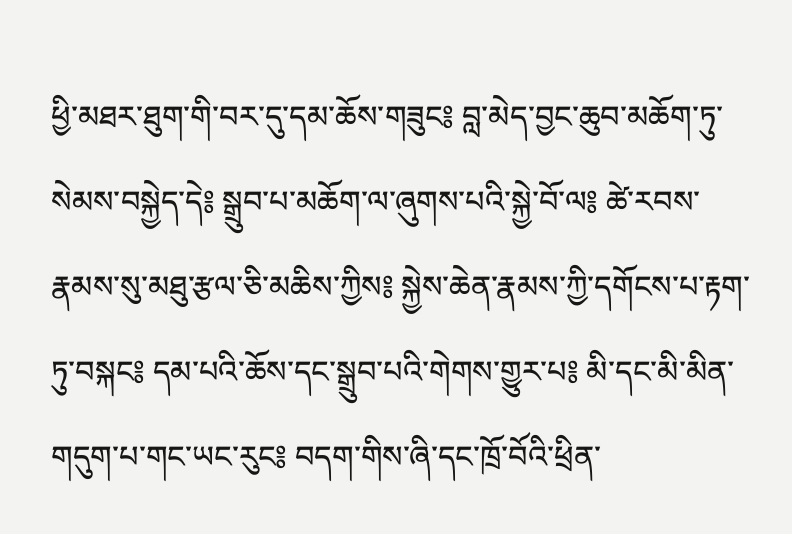ཕྱི་མཐར་ཐུག་གི་བར་དུ་དམ་ཆོས་གཟུང༔ བླ་མེད་བྱང་ཆུབ་མཆོག་ཏུ་སེམས་བསྐྱེད་དེ༔ སྒྲུབ་པ་མཆོག་ལ་ཞུགས་པའི་སྐྱེ་བོ་ལ༔ ཚེ་རབས་རྣམས་སུ་མཐུ་རྩལ་ཅི་མཆིས་ཀྱིས༔ སྐྱེས་ཆེན་རྣམས་ཀྱི་དགོངས་པ་རྟག་ཏུ་བསྐང༔ དམ་པའི་ཆོས་དང་སྒྲུབ་པའི་གེགས་གྱུར་པ༔ མི་དང་མི་མིན་གདུག་པ་གང་ཡང་རུང༔ བདག་གིས་ཞི་དང་ཁྲོ་བོའི་ཕྲིན་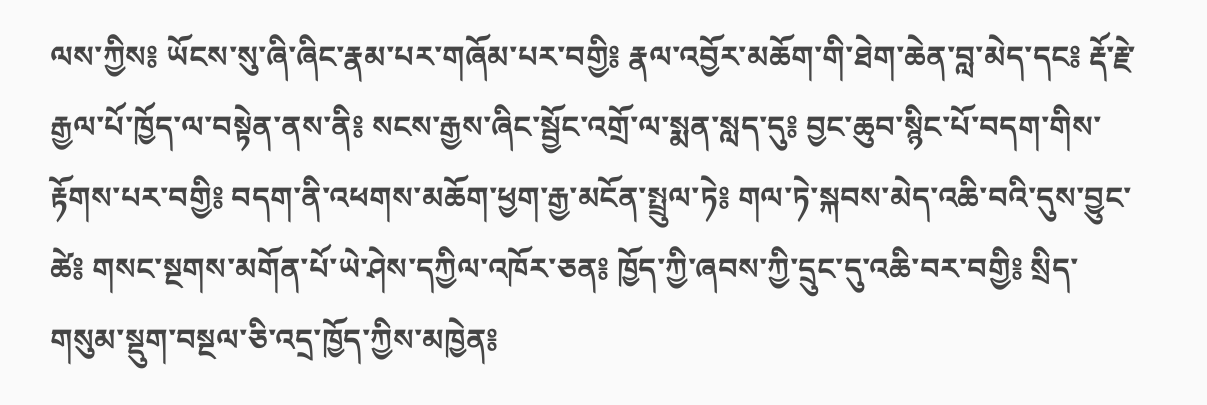ལས་ཀྱིས༔ ཡོངས་སུ་ཞི་ཞིང་རྣམ་པར་གཞོམ་པར་བགྱི༔ རྣལ་འབྱོར་མཆོག་གི་ཐེག་ཆེན་བླ་མེད་དང༔ རྡོ་རྗེ་རྒྱལ་པོ་ཁྱོད་ལ་བསྟེན་ནས་ནི༔ སངས་རྒྱས་ཞིང་སྦྱོང་འགྲོ་ལ་སྨན་སླད་དུ༔ བྱང་ཆུབ་སྙིང་པོ་བདག་གིས་རྟོགས་པར་བགྱི༔ བདག་ནི་འཕགས་མཆོག་ཕྱག་རྒྱ་མངོན་སྤྲུལ་ཏེ༔ གལ་ཏེ་སྐབས་མེད་འཆི་བའི་དུས་བྱུང་ཚེ༔ གསང་སྔགས་མགོན་པོ་ཡེ་ཤེས་དཀྱིལ་འཁོར་ཅན༔ ཁྱོད་ཀྱི་ཞབས་ཀྱི་དྲུང་དུ་འཆི་བར་བགྱི༔ སྲིད་གསུམ་སྡུག་བསྔལ་ཅི་འདྲ་ཁྱོད་ཀྱིས་མཁྱེན༔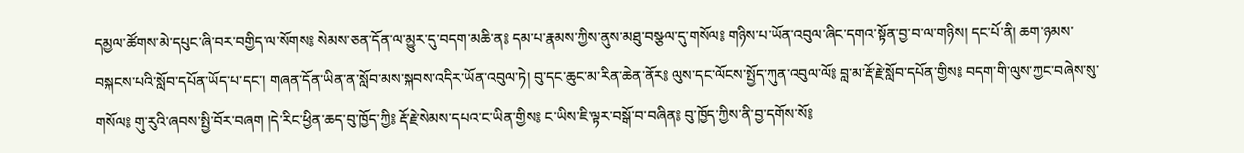དམྱལ་ཚོགས་མེ་དཔུང་ཞི་བར་བགྱིད་ལ་སོགས༔ སེམས་ཅན་དོན་ལ་མྱུར་དུ་བདག་མཆི་ན༔ དམ་པ་རྣམས་ཀྱིས་ནུས་མཐུ་བསྩལ་དུ་གསོལ༔ གཉིས་པ་ཡོན་འབུལ་ཞིང་དགའ་སྟོན་བྱ་བ་ལ་གཉིས། དང་པོ་ནི། ཆག་ཉམས་བསྐངས་པའི་སློབ་དཔོན་ཡོད་པ་དང་། གཞན་དོན་ཡིན་ན་སློབ་མས་སྐབས་འདིར་ཡོན་འབུལ་ཏེ། བུ་དང་ཆུང་མ་རིན་ཆེན་ནོར༔ ལུས་དང་ལོངས་སྤྱོད་ཀུན་འབུལ་ལོ༔ བླ་མ་རྡོ་རྗེ་སློབ་དཔོན་གྱིས༔ བདག་གི་ལུས་ཀྱང་བཞེས་སུ་གསོལ༔ གུ་རུའི་ཞབས་སྤྱི་བོར་བཞག །དེ་རིང་ཕྱིན་ཆད་བུ་ཁྱོད་ཀྱི༔ རྡོ་རྗེ་སེམས་དཔའ་ང་ཡིན་གྱིས༔ ང་ཡིས་ཇི་ལྟར་བསྒོ་བ་བཞིན༔ བུ་ཁྱོད་ཀྱིས་ནི་བྱ་དགོས་སོ༔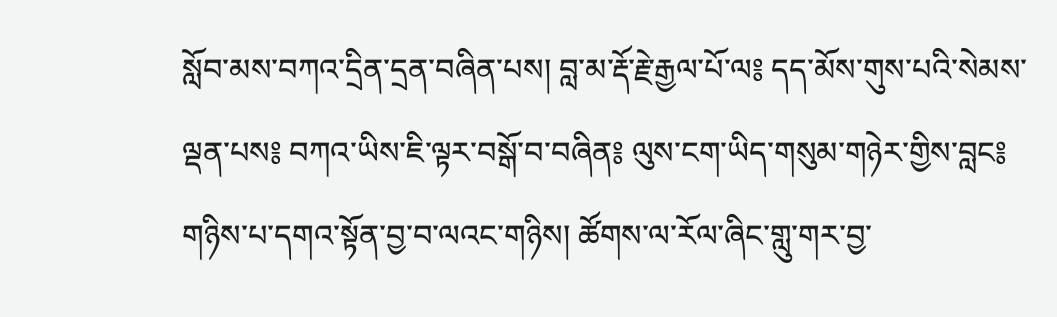སློབ་མས་བཀའ་དྲིན་དྲན་བཞིན་པས། བླ་མ་རྡོ་རྗེ་རྒྱལ་པོ་ལ༔ དད་མོས་གུས་པའི་སེམས་ལྡན་པས༔ བཀའ་ཡིས་ཇི་ལྟར་བསྒོ་བ་བཞིན༔ ལུས་ངག་ཡིད་གསུམ་གཉེར་གྱིས་བླང༔ གཉིས་པ་དགའ་སྟོན་བྱ་བ་ལའང་གཉིས། ཚོགས་ལ་རོལ་ཞིང་གླུ་གར་བྱ་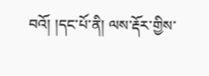བའོ། །དང་པོ་ནི། ལས་རྡོར་གྱིས་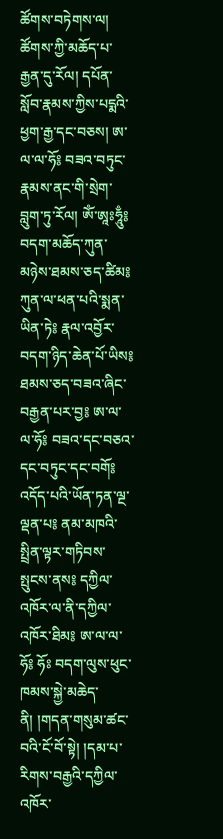ཚོགས་བཏེགས་ལ། ཚོགས་ཀྱི་མཆོད་པ་རྒྱན་དུ་རོལ། དཔོན་སློབ་རྣམས་ཀྱིས་པདྨའི་ཕྱག་རྒྱ་དང་བཅས། ཨ་ལ་ལ་ཧོ༔ བཟའ་བཏུང་རྣམས་ནང་གི་སྲེག་བླུག་ཏུ་རོལ། ཨོཾ་ཨཱཿཧཱུྃ༔ བདག་མཆོད་ཀུན་མཉེས་ཐམས་ཅད་ཚིམ༔ ཀུན་ལ་ཕན་པའི་སྨན་ཡིན་ཏེ༔ རྣལ་འབྱོར་བདག་ཉིད་ཆེན་པོ་ཡིས༔ ཐམས་ཅད་བཟའ་ཞིང་བརྒྱན་པར་བྱ༔ ཨ་ལ་ལ་ཧོ༔ བཟའ་དང་བཅའ་དང་བཏུང་དང་བགོ༔ འདོད་པའི་ཡོན་ཏན་ལྔ་ལྡན་པ༔ ནམ་མཁའི་སྤྲིན་ལྟར་གཏིབས་སྤུངས་ནས༔ དཀྱིལ་འཁོར་ལ་ནི་དཀྱིལ་འཁོར་ཐིམ༔ ཨ་ལ་ལ་ཧོ༔ ཧོཿ བདག་ལུས་ཕུང་ཁམས་སྐྱེ་མཆེད་ནི། །གདན་གསུམ་ཚང་བའི་ངོ་བོ་སྟེ། །དམ་པ་རིགས་བརྒྱའི་དཀྱིལ་འཁོར་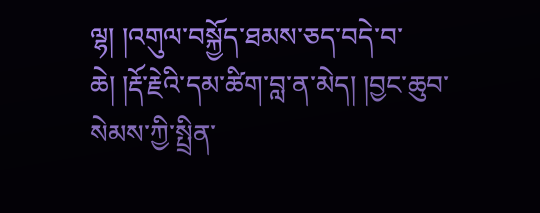ལྷ། །འགུལ་བསྐྱོད་ཐམས་ཅད་བདེ་བ་ཆེ། །རྡོ་རྗེའི་དམ་ཚིག་བླ་ན་མེད། །བྱང་ཆུབ་སེམས་ཀྱི་སྤྲིན་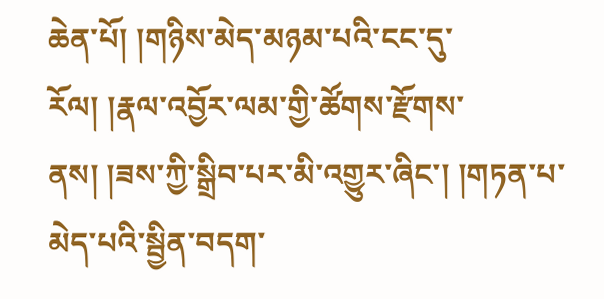ཆེན་པོ། །གཉིས་མེད་མཉམ་པའི་ངང་དུ་རོལ། །རྣལ་འབྱོར་ལམ་གྱི་ཚོགས་རྫོགས་ནས། །ཟས་ཀྱི་སྒྲིབ་པར་མི་འགྱུར་ཞིང་། །གཏན་པ་མེད་པའི་སྦྱིན་བདག་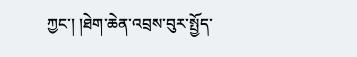ཀྱང་། །ཐེག་ཆེན་འབྲས་བུར་སྤྱོད་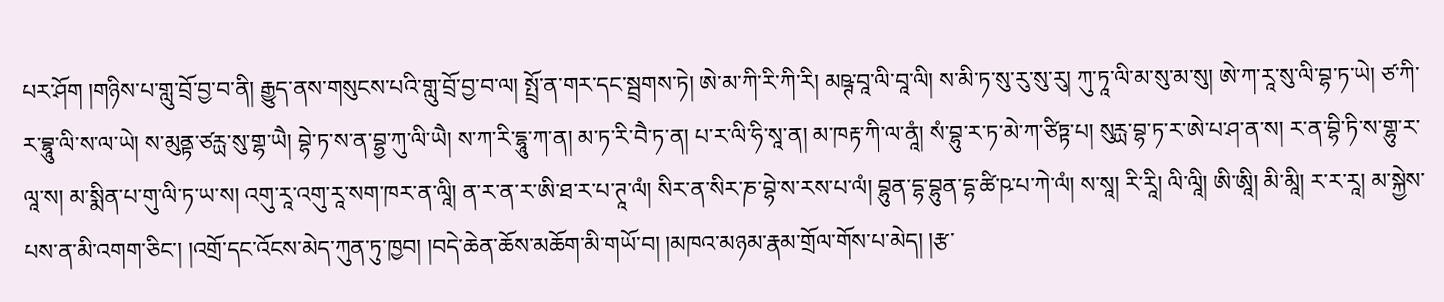པར་ཤོག །གཉིས་པ་གླུ་བྲོ་བྱ་བ་ནི། རྒྱུད་ནས་གསུངས་པའི་གླུ་བྲོ་བྱ་བ་ལ། སྤྲོ་ན་གར་དང་སྦྲགས་ཏེ། ཨེ་མ་ཀི་རི་ཀི་རི། མཥྚ་བཱ་ལི་བཱ་ལི། ས་མི་ཏ་སུ་རུ་སུ་རུ། ཀུ་ཏཱ་ལི་མ་སུ་མ་སུ། ཨེ་ཀ་རཱ་སུ་ལི་བྷ་ཏ་ཡེ། ཙ་ཀི་ར་བྷཱུ་ལི་ས་ལ་ཡེ། ས་མུནྟ་ཙརྻ་སུ་གྷ་ཡཻ། བྷེ་ཏ་ས་ན་བྷྱ་ཀུ་ལི་ཡཻ། ས་ཀ་རི་དྷཱུ་ཀ་ན། མ་ཏ་རི་བཻ་ཏ་ན། པ་ར་ལི་ཧི་སཱ་ན། མ་ཁརྟ་ཀི་ལ་ནཱཾ། སཾ་བྷུ་ར་ཏ་མེ་ཀ་ཙིཏྟ་པ། སུརྻ་བྷ་ཏ་ར་ཨེ་པ་ཤ་ན་ས། ར་ན་བྷི་ཏི་ས་གྷུ་ར་ལཱ་ས། མ་སྨིན་པ་གུ་ལི་ཏ་ཡ་ས། འགུ་རཱ་འགུ་རཱ་སག་ཁར་ན་ལཱི། ན་ར་ན་ར་ཨི་ཐ་ར་པ་ཊཱ་ལཾ། སིར་ན་སིར་ཎ་བྷེ་ས་རས་པ་ལཾ། བྷུན་དྷ་བྷུན་དྷ་ཚི་ཥ་པ་ཀེ་ལཾ། ས་སཱ། རི་རཱི། ལི་ལཱི། ཨི་ཨཱི། མི་མཱི། ར་ར་རཱ། མ་སྐྱེས་པས་ན་མི་འགག་ཅིང་། །འགྲོ་དང་འོངས་མེད་ཀུན་ཏུ་ཁྱབ། །བདེ་ཆེན་ཆོས་མཆོག་མི་གཡོ་བ། །མཁའ་མཉམ་རྣམ་གྲོལ་གོས་པ་མེད། །རྩ་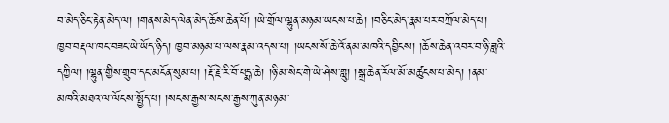བ་མེད་ཅིང་རྟེན་མེད་ལ། །གནས་མེད་ལེན་མེད་ཆོས་ཆེན་པོ། །ཡེ་གྲོལ་ལྷུན་མཉམ་ཡངས་པ་ཆེ། །བཅིང་མེད་རྣམ་པར་བཀྲོལ་མེད་པ། ཁྱབ་བརྡལ་ཁང་བཟང་ཡེ་ཡོད་ཉིད། ཁྱབ་མཉམ་པ་ལས་རྣམ་འདས་པ། །ཡངས་སོ་ཆེ་འོ་ནམ་མཁའི་དབྱིངས། །ཆོས་ཆེན་འབར་བ་ཉི་ཟླའི་དཀྱིལ། །ལྷུན་གྱིས་གྲུབ་དང་མངོན་སུམ་པ། །རྡོ་རྗེ་རི་བོ་པདྨ་ཆེ། །ཉི་མ་སེང་གེ་ཡེ་ཤེས་གླུ། །སྒྲ་ཆེན་རོལ་མོ་མཚུངས་པ་མེད། །ནམ་མཁའི་མཐའ་ལ་ལོངས་སྤྱོད་པ། །སངས་རྒྱས་སངས་རྒྱས་ཀུན་མཉམ་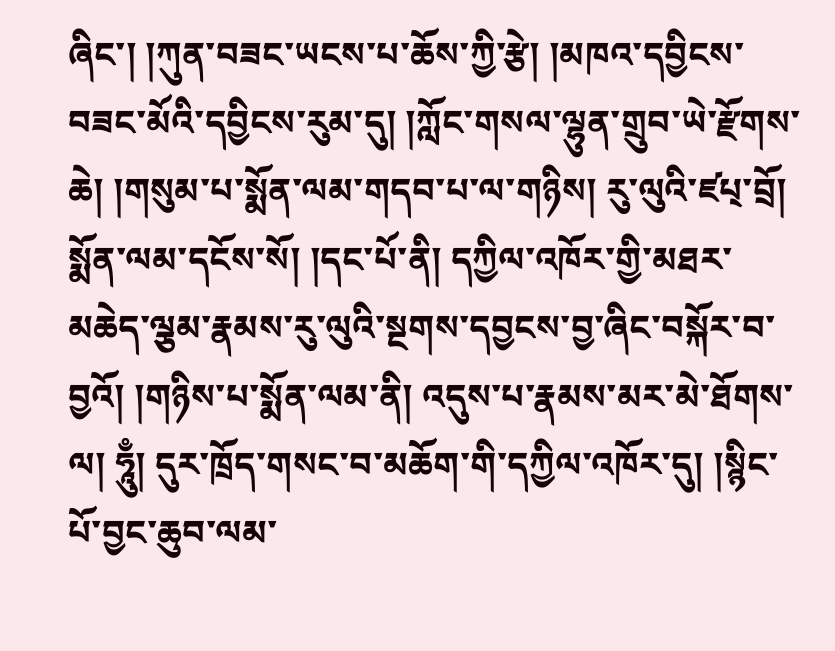ཞིང་། །ཀུན་བཟང་ཡངས་པ་ཆོས་ཀྱི་རྩེ། །མཁའ་དབྱིངས་བཟང་མོའི་དབྱིངས་རུམ་དུ། །ཀློང་གསལ་ལྷུན་གྲུབ་ཡེ་རྫོགས་ཆེ། །གསུམ་པ་སྨོན་ལམ་གདབ་པ་ལ་གཉིས། རུ་ལུའི་ཛཔ྄་བྲོ། སྨོན་ལམ་དངོས་སོ། །དང་པོ་ནི། དཀྱིལ་འཁོར་གྱི་མཐར་མཆེད་ལྕམ་རྣམས་རུ་ལུའི་སྔགས་དབྱངས་བྱ་ཞིང་བསྐོར་བ་བྱའོ། །གཉིས་པ་སྨོན་ལམ་ནི། འདུས་པ་རྣམས་མར་མེ་ཐོགས་ལ། ཧཱུྃ། དུར་ཁྲོད་གསང་བ་མཆོག་གི་དཀྱིལ་འཁོར་དུ། །སྙིང་པོ་བྱང་ཆུབ་ལམ་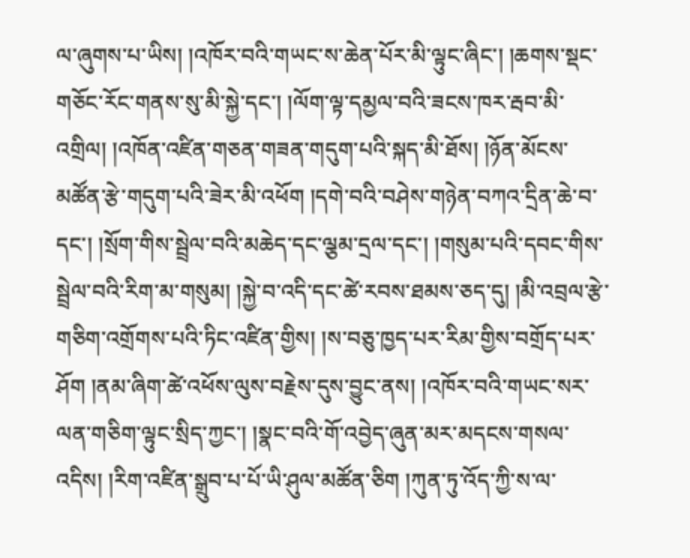ལ་ཞུགས་པ་ཡིས། །འཁོར་བའི་གཡང་ས་ཆེན་པོར་མི་ལྟུང་ཞིང་། །ཆགས་སྡང་གཅོང་རོང་གནས་སུ་མི་སྐྱེ་དང་། །ལོག་ལྟ་དམྱལ་བའི་ཟངས་ཁར་རྦབ་མི་འགྲིལ། །འཁོན་འཛིན་གཅན་གཟན་གདུག་པའི་སྐད་མི་ཐོས། །ཉོན་མོངས་མཚོན་རྩེ་གདུག་པའི་ཟེར་མི་འཕོག །དགེ་བའི་བཤེས་གཉེན་བཀའ་དྲིན་ཆེ་བ་དང་། །སྲོག་གིས་སྦྲེལ་བའི་མཆེད་དང་ལྕམ་དྲལ་དང་། །གསུམ་པའི་དབང་གིས་སྦྲེལ་བའི་རིག་མ་གསུམ། །སྐྱེ་བ་འདི་དང་ཚེ་རབས་ཐམས་ཅད་དུ། །མི་འབྲལ་རྩེ་གཅིག་འགྲོགས་པའི་ཏིང་འཛིན་གྱིས། །ས་བཅུ་ཁྱད་པར་རིམ་གྱིས་བགྲོད་པར་ཤོག །ནམ་ཞིག་ཚེ་འཕོས་ལུས་བརྗེས་དུས་བྱུང་ནས། །འཁོར་བའི་གཡང་སར་ལན་གཅིག་ལྟུང་སྲིད་ཀྱང་། །སྣང་བའི་གོ་འབྱེད་ཞུན་མར་མདངས་གསལ་འདིས། །རིག་འཛིན་སྒྲུབ་པ་པོ་ཡི་ཤུལ་མཚོན་ཅིག །ཀུན་ཏུ་འོད་ཀྱི་ས་ལ་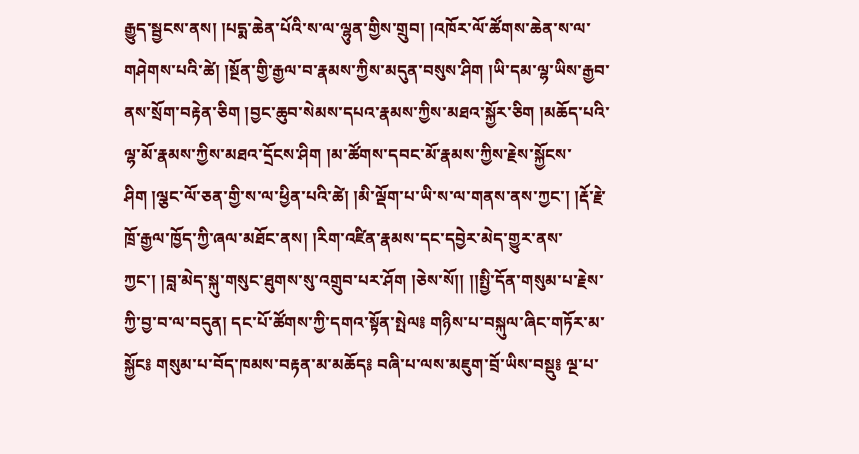རྒྱུད་སྦྱངས་ནས། །པདྨ་ཆེན་པོའི་ས་ལ་ལྷུན་གྱིས་གྲུབ། །འཁོར་ལོ་ཚོགས་ཆེན་ས་ལ་གཤེགས་པའི་ཚེ། །སྔོན་གྱི་རྒྱལ་བ་རྣམས་ཀྱིས་མདུན་བསུས་ཤིག །ཡི་དམ་ལྷ་ཡིས་རྒྱབ་ནས་སྲོག་བརྟེན་ཅིག །བྱང་ཆུབ་སེམས་དཔའ་རྣམས་ཀྱིས་མཐའ་སྐྱོར་ཅིག །མཆོད་པའི་ལྷ་མོ་རྣམས་ཀྱིས་མཐའ་དྲོངས་ཤིག །མ་ཚོགས་དབང་མོ་རྣམས་ཀྱིས་རྗེས་སྐྱོངས་ཤིག །ལྕང་ལོ་ཅན་གྱི་ས་ལ་ཕྱིན་པའི་ཚེ། །མི་ལྡོག་པ་ཡི་ས་ལ་གནས་ནས་ཀྱང་། །རྡོ་རྗེ་ཁྲོ་རྒྱལ་ཁྱོད་ཀྱི་ཞལ་མཐོང་ནས། །རིག་འཛིན་རྣམས་དང་དབྱེར་མེད་གྱུར་ནས་ཀྱང་། །བླ་མེད་སྐུ་གསུང་ཐུགས་སུ་འགྲུབ་པར་ཤོག །ཅེས་སོ།། །།སྤྱི་དོན་གསུམ་པ་རྗེས་ཀྱི་བྱ་བ་ལ་བདུན། དང་པོ་ཚོགས་ཀྱི་དགའ་སྟོན་སྤེལ༔ གཉིས་པ་བསྐུལ་ཞིང་གཏོར་མ་སྐྱོང༔ གསུམ་པ་བོད་ཁམས་བརྟན་མ་མཆོད༔ བཞི་པ་ལས་མཇུག་བྲོ་ཡིས་བསྡུ༔ ལྔ་པ་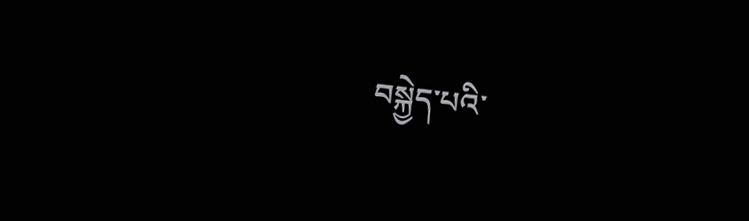བསྐྱེད་པའི་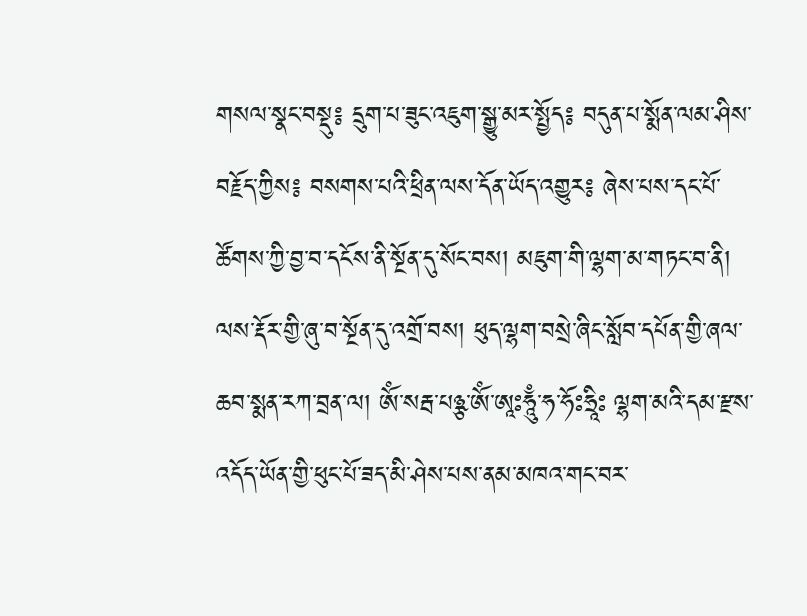གསལ་སྣང་བསྡུ༔ དྲུག་པ་ཟུང་འཇུག་སྒྱུ་མར་སྤྱོད༔ བདུན་པ་སྨོན་ལམ་ཤིས་བརྗོད་ཀྱིས༔ བསགས་པའི་ཕྲིན་ལས་དོན་ཡོད་འགྱུར༔ ཞེས་པས་དང་པོ་ཚོགས་ཀྱི་བྱ་བ་དངོས་ནི་སྔོན་དུ་སོང་བས། མཇུག་གི་ལྷག་མ་གཏང་བ་ནི། ལས་རྡོར་གྱི་ཞུ་བ་སྔོན་དུ་འགྲོ་བས། ཕུད་ལྷག་བསྲེ་ཞིང་སློབ་དཔོན་གྱི་ཞལ་ཆབ་སྨན་རཀ་བྲན་ལ། ཨོཾ་སརྦ་པཉྩ་ཨོཾ་ཨཱཿཧཱུྃ་ཧ་ཧོཿཧྲཱིཿ ལྷག་མའི་དམ་རྫས་འདོད་ཡོན་གྱི་ཕུང་པོ་ཟད་མི་ཤེས་པས་ནམ་མཁའ་གང་བར་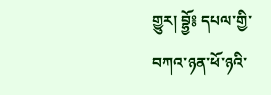གྱུར། བྷྱོ༔ དཔལ་གྱི་བཀའ་ཉན་ཕོ་ཉའི་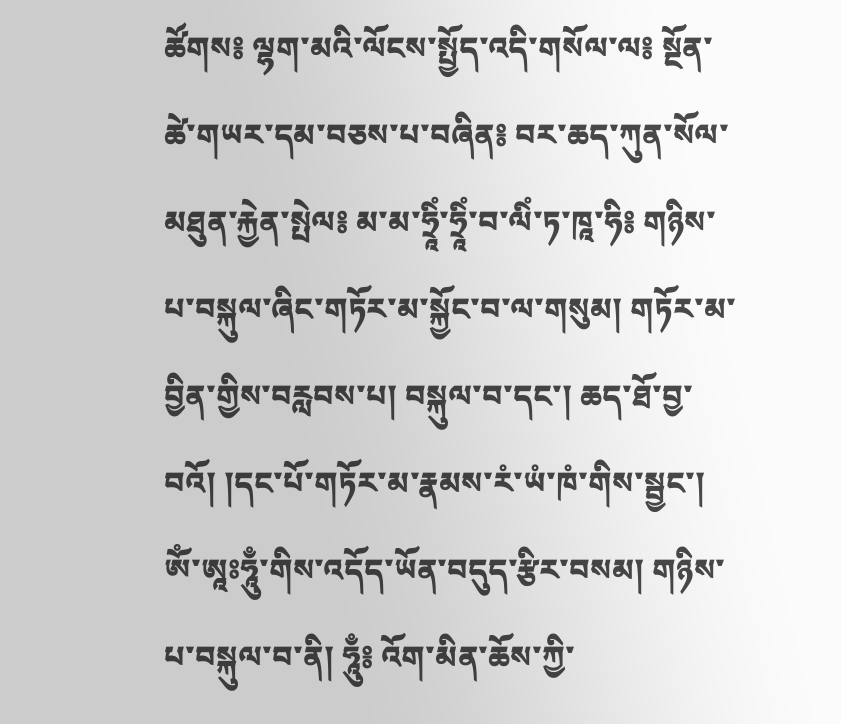ཚོགས༔ ལྷག་མའི་ལོངས་སྤྱོད་འདི་གསོལ་ལ༔ སྔོན་ཚེ་གཡར་དམ་བཅས་པ་བཞིན༔ བར་ཆད་ཀུན་སོལ་མཐུན་རྐྱེན་སྤེལ༔ མ་མ་ཧྲཱིཾ་ཧྲཱིཾ་བ་ལིཾ་ཏ་ཁཱ་ཧི༔ གཉིས་པ་བསྐུལ་ཞིང་གཏོར་མ་སྐྱོང་བ་ལ་གསུམ། གཏོར་མ་བྱིན་གྱིས་བརླབས་པ། བསྐུལ་བ་དང་། ཆད་ཐོ་བྱ་བའོ། །དང་པོ་གཏོར་མ་རྣམས་རཾ་ཡཾ་ཁཾ་གིས་སྦྱང་། ཨོཾ་ཨཱཿཧཱུྃ་གིས་འདོད་ཡོན་བདུད་རྩིར་བསམ། གཉིས་པ་བསྐུལ་བ་ནི། ཧཱུྃ༔ འོག་མིན་ཆོས་ཀྱི་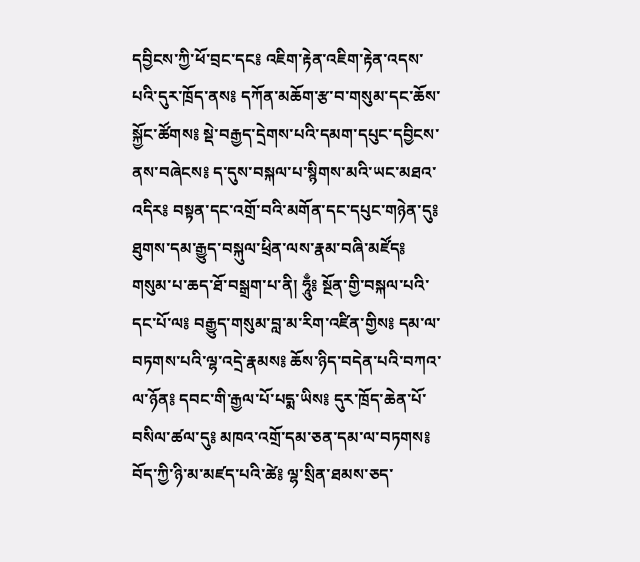དབྱིངས་ཀྱི་ཕོ་བྲང་དང༔ འཇིག་རྟེན་འཇིག་རྟེན་འདས་པའི་དུར་ཁྲོད་ནས༔ དཀོན་མཆོག་རྩ་བ་གསུམ་དང་ཆོས་སྐྱོང་ཚོགས༔ སྡེ་བརྒྱད་དྲེགས་པའི་དམག་དཔུང་དབྱིངས་ནས་བཞེངས༔ ད་དུས་བསྐལ་པ་སྙིགས་མའི་ཡང་མཐའ་འདིར༔ བསྟན་དང་འགྲོ་བའི་མགོན་དང་དཔུང་གཉེན་དུ༔ ཐུགས་དམ་རྒྱུད་བསྐུལ་ཕྲིན་ལས་རྣམ་བཞི་མཛོད༔ གསུམ་པ་ཆད་ཐོ་བསྒྲག་པ་ནི། ཧཱུྃ༔ སྔོན་གྱི་བསྐལ་པའི་དང་པོ་ལ༔ བརྒྱུད་གསུམ་བླ་མ་རིག་འཛིན་གྱིས༔ དམ་ལ་བཏགས་པའི་ལྷ་འདྲེ་རྣམས༔ ཆོས་ཉིད་བདེན་པའི་བཀའ་ལ་ཉོན༔ དབང་གི་རྒྱལ་པོ་པདྨ་ཡིས༔ དུར་ཁྲོད་ཆེན་པོ་བསིལ་ཚལ་དུ༔ མཁའ་འགྲོ་དམ་ཅན་དམ་ལ་བཏགས༔ བོད་ཀྱི་ཉི་མ་མཛད་པའི་ཚེ༔ ལྷ་སྲིན་ཐམས་ཅད་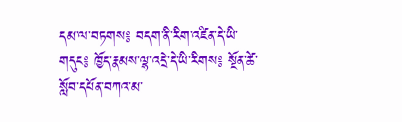དམ་ལ་བཏགས༔ བདག་ནི་རིག་འཛིན་དེ་ཡི་གདུང༔ ཁྱོད་རྣམས་ལྷ་འདྲེ་དེ་ཡི་རིགས༔ སྔོན་ཚེ་སློབ་དཔོན་བཀའ་མ་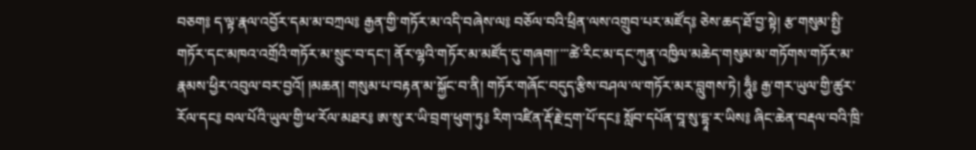བཅག༔ ད་ལྟ་རྣལ་འབྱོར་དམ་མ་བཀྲལ༔ རྒྱན་གྱི་གཏོར་མ་འདི་བཞེས་ལ༔ བཅོལ་བའི་ཕྲིན་ལས་འགྲུབ་པར་མཛོད༔ ཅེས་ཆད་ཐོ་བྱ་སྟེ། རྩ་གསུམ་སྤྱི་གཏོར་དང་མཁའ་འགྲོའི་གཏོར་མ་སྲུང་བ་དང་། ནོར་ལྷའི་གཏོར་མ་མཛོད་དུ་གཞག།་་་་ཚེ་རིང་མ་དང་ཀུན་འཁྱིལ་མཆེད་གསུམ་མ་གཏོགས་གཏོར་མ་རྣམས་ཕྱིར་འབུལ་བར་བྱའོ། །མཆན། གསུམ་པ་བརྟན་མ་སྐྱོང་བ་ནི། གཏོར་གཞོང་བདུད་རྩིས་བཤལ་ལ་གཏོར་མར་བླུགས་ཏེ། ཧཱུྃ༔ རྒྱ་གར་ཡུལ་གྱི་ཚུར་རོལ་དང༔ བལ་པོའི་ཡུལ་གྱི་ཕ་རོལ་མཐར༔ ཨ་སུ་ར་ཡི་བྲག་ཕུག་ཏུ༔ རིག་འཛིན་རྡོ་རྗེ་དྲག་པོ་དང༔ སློབ་དཔོན་བཱ་སུ་དྷཱ་ར་ཡིས༔ ཞིང་ཆེན་བརྡལ་བའི་ཁྲི་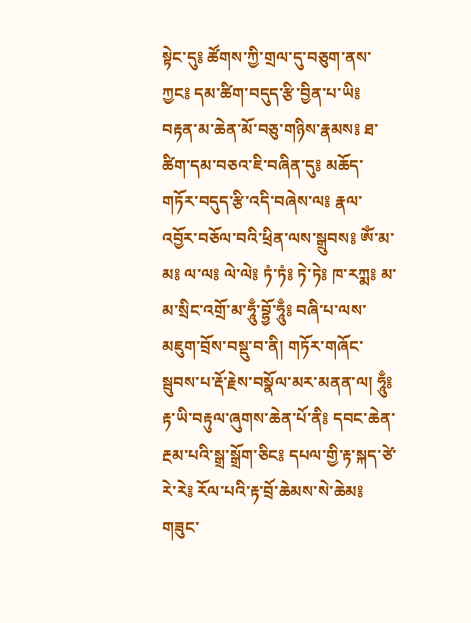སྟེང་དུ༔ ཚོགས་ཀྱི་གྲལ་དུ་བཅུག་ནས་ཀྱང༔ དམ་ཚིག་བདུད་རྩི་བྱིན་པ་ཡི༔ བརྟན་མ་ཆེན་མོ་བཅུ་གཉིས་རྣམས༔ ཐ་ཚིག་དམ་བཅའ་ཇི་བཞིན་དུ༔ མཆོད་གཏོར་བདུད་རྩི་འདི་བཞེས་ལ༔ རྣལ་འབྱོར་བཅོལ་བའི་ཕྲིན་ལས་སྒྲུབས༔ ཨོཾ་མ་མ༔ ལ་ལ༔ ལེ་ལེ༔ ཏཾ་ཏཾ༔ ཏེ་ཏེ༔ ཁ་རཀྨ༔ མ་མ་སྲིང་འགྲོ་མ་ཧཱུྃ་བྷྱོ་ཧཱུྃ༔ བཞི་པ་ལས་མཇུག་བྲོས་བསྡུ་བ་ནི། གཏོར་གཞོང་སྦུབས་པ་རྡོ་རྗེས་བསྣོལ་མར་མནན་ལ། ཧཱུྃ༔ རྟ་ཡི་བརྟུལ་ཞུགས་ཆེན་པོ་ནི༔ དབང་ཆེན་རྔམ་པའི་སྒྲ་སྒྲོག་ཅིང༔ དཔལ་གྱི་རྟ་སྐད་ཙེ་རེ་རེ༔ རོལ་པའི་རྟ་བྲོ་ཆེམས་སེ་ཆེམ༔ གཟུང་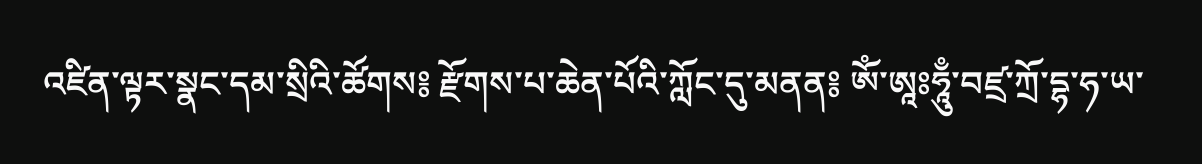འཛིན་ལྟར་སྣང་དམ་སྲིའི་ཚོགས༔ རྫོགས་པ་ཆེན་པོའི་ཀློང་དུ་མནན༔ ཨོཾ་ཨཱཿཧཱུྃ་བཛྲ་ཀྲོ་དྷ་ཧ་ཡ་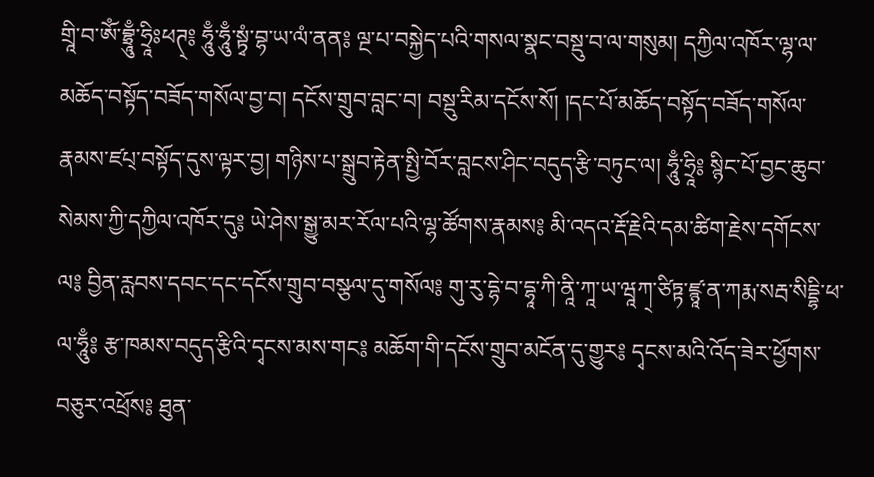གྲཱི་བ་ཨོཾ་བྷྲཱུྃ་ཧྲཱིཿཕཊ྄༔ ཧཱུྃ་ཧཱུྃ་སྟྭཾ་བྷ་ཡ་ལཾ་ནན༔ ལྔ་པ་བསྐྱེད་པའི་གསལ་སྣང་བསྡུ་བ་ལ་གསུམ། དཀྱིལ་འཁོར་ལྷ་ལ་མཆོད་བསྟོད་བཟོད་གསོལ་བྱ་བ། དངོས་གྲུབ་བླང་བ། བསྡུ་རིམ་དངོས་སོ། །དང་པོ་མཆོད་བསྟོད་བཟོད་གསོལ་རྣམས་ཛཔ྄་བསྟོད་དུས་ལྟར་བྱ། གཉིས་པ་སྒྲུབ་རྟེན་སྤྱི་བོར་བླངས་ཤིང་བདུད་རྩི་བཏུང་ལ། ཧཱུྃ་ཧྲཱི༔ སྙིང་པོ་བྱང་ཆུབ་སེམས་ཀྱི་དཀྱིལ་འཁོར་དུ༔ ཡེ་ཤེས་སྒྱུ་མར་རོལ་པའི་ལྷ་ཚོགས་རྣམས༔ མི་འདའ་རྡོ་རྗེའི་དམ་ཚིག་རྗེས་དགོངས་ལ༔ བྱིན་རླབས་དབང་དང་དངོས་གྲུབ་བསྩལ་དུ་གསོལ༔ གུ་རུ་དྷེ་བ་དྷཱ་ཀི་ནཱི་ཀཱ་ཡ་ཝཱཀ྄་ཙིཏྟ་ཛྙཱ་ན་ཀརྨ་སརྦ་སིདྡྷི་ཕ་ལ་ཧཱུྃ༔ རྩ་ཁམས་བདུད་རྩིའི་དྭངས་མས་གང༔ མཆོག་གི་དངོས་གྲུབ་མངོན་དུ་གྱུར༔ དྭངས་མའི་འོད་ཟེར་ཕྱོགས་བཅུར་འཕྲོས༔ ཐུན་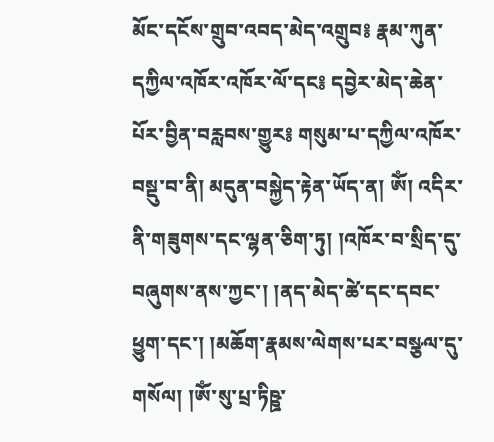མོང་དངོས་གྲུབ་འབད་མེད་འགྲུབ༔ རྣམ་ཀུན་དཀྱིལ་འཁོར་འཁོར་ལོ་དང༔ དབྱེར་མེད་ཆེན་པོར་བྱིན་བརླབས་གྱུར༔ གསུམ་པ་དཀྱིལ་འཁོར་བསྡུ་བ་ནི། མདུན་བསྐྱེད་རྟེན་ཡོད་ན། ཨོཾ། འདིར་ནི་གཟུགས་དང་ལྷན་ཅིག་ཏུ། །འཁོར་བ་སྲིད་དུ་བཞུགས་ནས་ཀྱང་། །ནད་མེད་ཚེ་དང་དབང་ཕྱུག་དང་། །མཆོག་རྣམས་ལེགས་པར་བསྩལ་དུ་གསོལ། །ཨོཾ་སུ་པྲ་ཏིཥྛ་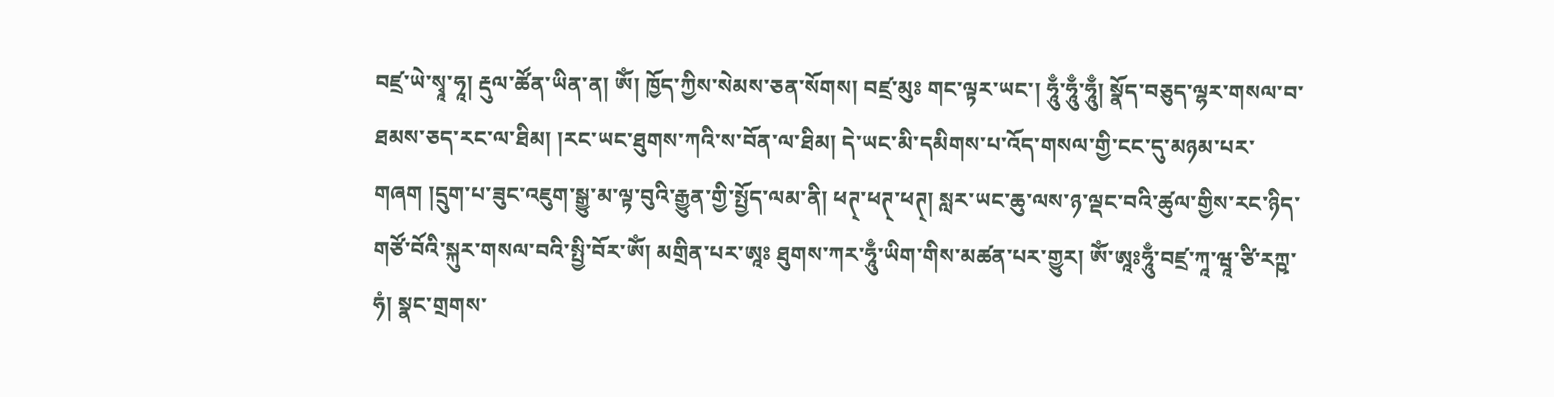བཛྲ་ཡེ་སྭཱ་ཧཱ། རྡུལ་ཚོན་ཡིན་ན། ཨོཾ། ཁྱོད་ཀྱིས་སེམས་ཅན་སོགས། བཛྲ་མུཿ གང་ལྟར་ཡང་། ཧཱུྃ་ཧཱུྃ་ཧཱུྃ། སྣོད་བཅུད་ལྷར་གསལ་བ་ཐམས་ཅད་རང་ལ་ཐིམ། །རང་ཡང་ཐུགས་ཀའི་ས་བོན་ལ་ཐིམ། དེ་ཡང་མི་དམིགས་པ་འོད་གསལ་གྱི་ངང་དུ་མཉམ་པར་གཞག །དྲུག་པ་ཟུང་འཇུག་སྒྱུ་མ་ལྟ་བུའི་རྒྱུན་གྱི་སྤྱོད་ལམ་ནི། ཕཊ྄་ཕཊ྄་ཕཊ྄། སླར་ཡང་ཆུ་ལས་ཉ་ལྡང་བའི་ཚུལ་གྱིས་རང་ཉིད་གཙོ་བོའི་སྐུར་གསལ་བའི་སྤྱི་བོར་ཨོཾ། མགྲིན་པར་ཨཱཿ ཐུགས་ཀར་ཧཱུྃ་ཡིག་གིས་མཚན་པར་གྱུར། ཨོཾ་ཨཱཿཧཱུྃ་བཛྲ་ཀཱ་ཝཱ་ཙི་རཀྵ་ཧཾ། སྣང་གྲགས་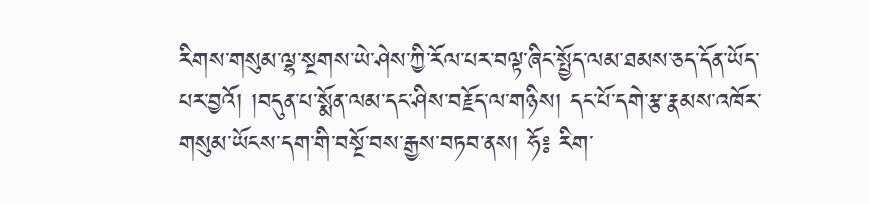རིགས་གསུམ་ལྷ་སྔགས་ཡེ་ཤེས་ཀྱི་རོལ་པར་བལྟ་ཞིང་སྤྱོད་ལམ་ཐམས་ཅད་དོན་ཡོད་པར་བྱའོ། །བདུན་པ་སྨོན་ལམ་དང་ཤིས་བརྗོད་ལ་གཉིས། དང་པོ་དགེ་རྩ་རྣམས་འཁོར་གསུམ་ཡོངས་དག་གི་བསྔོ་བས་རྒྱས་བཏབ་ནས། ཧོ༔ རིག་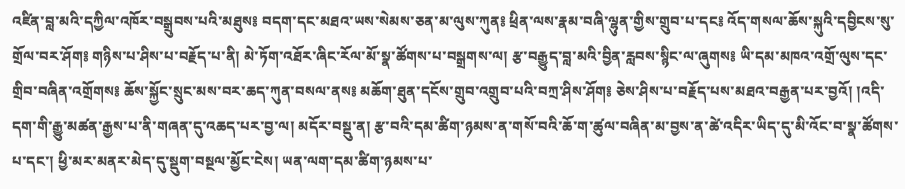འཛིན་བླ་མའི་དཀྱིལ་འཁོར་བསྒྲུབས་པའི་མཐུས༔ བདག་དང་མཐའ་ཡས་སེམས་ཅན་མ་ལུས་ཀུན༔ ཕྲིན་ལས་རྣམ་བཞི་ལྷུན་གྱིས་གྲུབ་པ་དང༔ འོད་གསལ་ཆོས་སྐུའི་དབྱིངས་སུ་གྲོལ་བར་ཤོག༔ གཉིས་པ་ཤིས་པ་བརྗོད་པ་ནི། མེ་ཏོག་འཐོར་ཞིང་རོལ་མོ་སྣ་ཚོགས་པ་བསྒྲགས་ལ། རྩ་བརྒྱུད་བླ་མའི་བྱིན་རླབས་སྙིང་ལ་ཞུགས༔ ཡི་དམ་མཁའ་འགྲོ་ལུས་དང་གྲིབ་བཞིན་འགྲོགས༔ ཆོས་སྐྱོང་སྲུང་མས་བར་ཆད་ཀུན་བསལ་ནས༔ མཆོག་ཐུན་དངོས་གྲུབ་འགྲུབ་པའི་བཀྲ་ཤིས་ཤོག༔ ཅེས་ཤིས་པ་བརྗོད་པས་མཐའ་བརྒྱན་པར་བྱའོ། །འདི་དག་གི་རྒྱུ་མཚན་རྒྱས་པ་ནི་གཞན་དུ་འཆད་པར་བྱ་ལ། མདོར་བསྡུ་ན། རྩ་བའི་དམ་ཚིག་ཉམས་ན་གསོ་བའི་ཆོ་ག་ཚུལ་བཞིན་མ་བྱས་ན་ཚེ་འདིར་ཡིད་དུ་མི་འོང་བ་སྣ་ཚོགས་པ་དང་། ཕྱི་མར་མནར་མེད་དུ་སྡུག་བསྔལ་མྱོང་ངེས། ཡན་ལག་དམ་ཚིག་ཉམས་པ་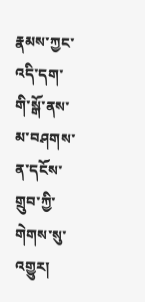རྣམས་ཀྱང་འདི་དག་གི་སྒོ་ནས་མ་བཤགས་ན་དངོས་གྲུབ་ཀྱི་གེགས་སུ་འགྱུར།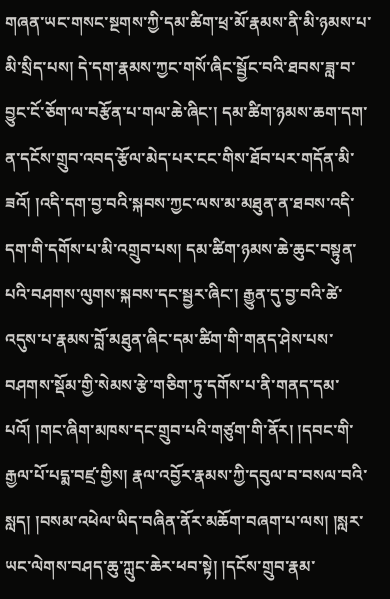གཞན་ཡང་གསང་སྔགས་ཀྱི་དམ་ཚིག་ཕྲ་མོ་རྣམས་ནི་མི་ཉམས་པ་མི་སྲིད་པས། དེ་དག་རྣམས་ཀྱང་གསོ་ཞིང་སྦྱོང་བའི་ཐབས་ཟླ་བ་བྱུང་ངོ་ཅོག་ལ་བརྩོན་པ་གལ་ཆེ་ཞིང་། དམ་ཚིག་ཉམས་ཆག་དག་ན་དངོས་གྲུབ་འབད་རྩོལ་མེད་པར་ངང་གིས་ཐོབ་པར་གདོན་མི་ཟའོ། །འདི་དག་བྱ་བའི་སྐབས་ཀྱང་ལས་མ་མཐུན་ན་ཐབས་འདི་དག་གི་དགོས་པ་མི་འགྲུབ་པས། དམ་ཚིག་ཉམས་ཆེ་ཆུང་བསྟུན་པའི་བཤགས་ལུགས་སྐབས་དང་སྦྱར་ཞིང་། རྒྱུན་དུ་བྱ་བའི་ཚེ་འདུས་པ་རྣམས་བློ་མཐུན་ཞིང་དམ་ཚིག་གི་གནད་ཤེས་པས་བཤགས་སྡོམ་གྱི་སེམས་རྩེ་གཅིག་ཏུ་དགོས་པ་ནི་གནད་དམ་པའོ། །གང་ཞིག་མཁས་དང་གྲུབ་པའི་གཙུག་གི་ནོར། །དབང་གི་རྒྱལ་པོ་པདྨ་བཛྲ་གྱིས། རྣལ་འབྱོར་རྣམས་ཀྱི་དབུལ་བ་བསལ་བའི་སླད། །བསམ་འཕེལ་ཡིད་བཞིན་ནོར་མཆོག་བཞག་པ་ལས། །སླར་ཡང་ལེགས་བཤད་ཆུ་ཀླུང་ཆེར་ཕབ་སྟེ། །དངོས་གྲུབ་རྣམ་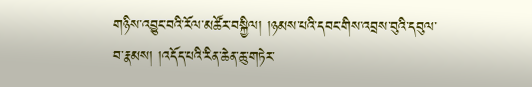གཉིས་འབྱུང་བའི་རོལ་མཚོར་བསྐྱིལ། །ཉམས་པའི་དབང་གིས་འབྲས་བུའི་དབུལ་བ་རྣམས། །འདོད་པའི་རིན་ཆེན་ཆུ་གཏེར་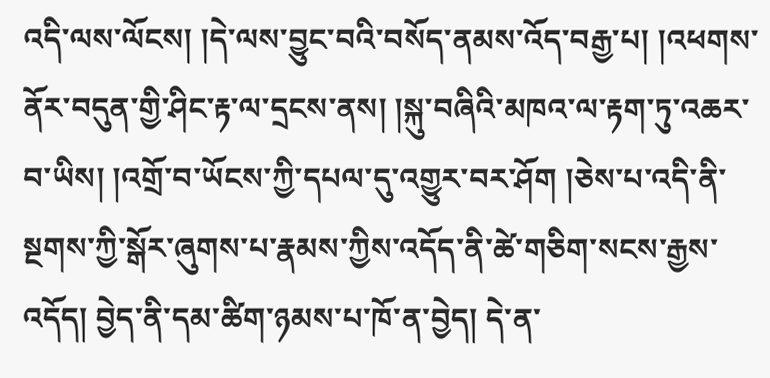འདི་ལས་ལོངས། །དེ་ལས་བྱུང་བའི་བསོད་ནམས་འོད་བརྒྱ་པ། །འཕགས་ནོར་བདུན་གྱི་ཤིང་རྟ་ལ་དྲངས་ནས། །སྐུ་བཞིའི་མཁའ་ལ་རྟག་ཏུ་འཆར་བ་ཡིས། །འགྲོ་བ་ཡོངས་ཀྱི་དཔལ་དུ་འགྱུར་བར་ཤོག །ཅེས་པ་འདི་ནི་སྔགས་ཀྱི་སྒོར་ཞུགས་པ་རྣམས་ཀྱིས་འདོད་ནི་ཚེ་གཅིག་སངས་རྒྱས་འདོད། བྱེད་ནི་དམ་ཚིག་ཉམས་པ་ཁོ་ན་བྱེད། དེ་ན་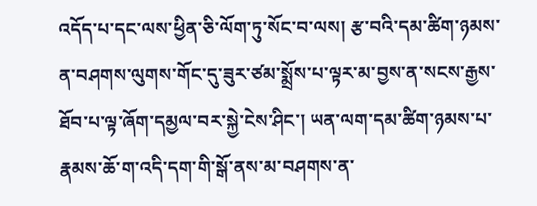འདོད་པ་དང་ལས་ཕྱིན་ཅི་ལོག་ཏུ་སོང་བ་ལས། རྩ་བའི་དམ་ཚིག་ཉམས་ན་བཤགས་ལུགས་གོང་དུ་ཟུར་ཙམ་སྨྲོས་པ་ལྟར་མ་བྱས་ན་སངས་རྒྱས་ཐོབ་པ་ལྟ་ཞོག་དམྱལ་བར་སྐྱེ་ངེས་ཤིང་། ཡན་ལག་དམ་ཚིག་ཉམས་པ་རྣམས་ཆོ་ག་འདི་དག་གི་སྒོ་ནས་མ་བཤགས་ན་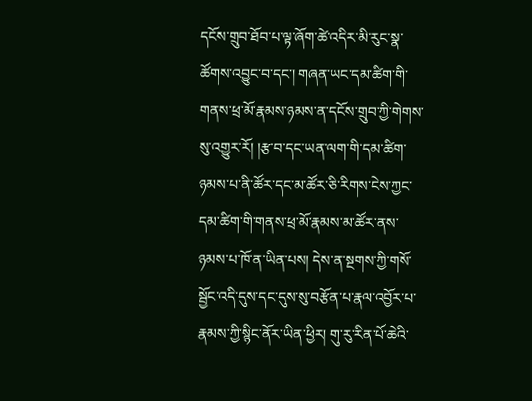དངོས་གྲུབ་ཐོབ་པ་ལྟ་ཞོག་ཚེ་འདིར་མི་རུང་སྣ་ཚོགས་འབྱུང་བ་དང་། གཞན་ཡང་དམ་ཚིག་གི་གནས་ཕྲ་མོ་རྣམས་ཉམས་ན་དངོས་གྲུབ་ཀྱི་གེགས་སུ་འགྱུར་རོ། །རྩ་བ་དང་ཡན་ལག་གི་དམ་ཚིག་ཉམས་པ་ནི་ཚོར་དང་མ་ཚོར་ཅི་རིགས་ངེས་ཀྱང་དམ་ཚིག་གི་གནས་ཕྲ་མོ་རྣམས་མ་ཚོར་ནས་ཉམས་པ་ཁོ་ན་ཡིན་པས། དེས་ན་སྔགས་ཀྱི་གསོ་སྦྱོང་འདི་དུས་དང་དུས་སུ་བརྩོན་པ་རྣལ་འབྱོར་པ་རྣམས་ཀྱི་སྙིང་ནོར་ཡིན་ཕྱིར། གུ་རུ་རིན་པོ་ཆེའི་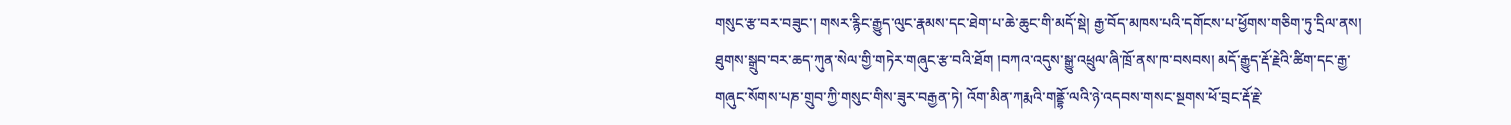གསུང་རྩ་བར་བཟུང་། གསར་རྙིང་རྒྱུད་ལུང་རྣམས་དང་ཐེག་པ་ཆེ་ཆུང་གི་མདོ་སྡེ། རྒྱ་བོད་མཁས་པའི་དགོངས་པ་ཕྱོགས་གཅིག་ཏུ་དྲིལ་ནས། ཐུགས་སྒྲུབ་བར་ཆད་ཀུན་སེལ་གྱི་གཏེར་གཞུང་རྩ་བའི་ཐོག །བཀའ་འདུས་སྒྱུ་འཕྲུལ་ཞི་ཁྲོ་ནས་ཁ་བསབས། མདོ་རྒྱུད་རྡོ་རྗེའི་ཚིག་དང་རྒྱ་གཞུང་སོགས་པཎ་གྲུབ་ཀྱི་གསུང་གིས་ཟུར་བརྒྱན་ཏེ། འོག་མིན་ཀརྨའི་གནྡྷོ་ལའི་ཉེ་འདབས་གསང་སྔགས་ཕོ་བྲང་རྡོ་རྗེ་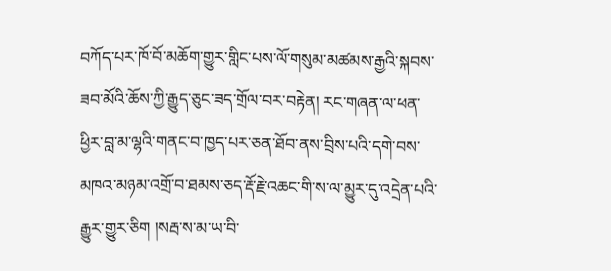བཀོད་པར་ཁོ་བོ་མཆོག་གྱུར་གླིང་པས་ལོ་གསུམ་མཚམས་རྒྱའི་སྐབས་ཟབ་མོའི་ཆོས་ཀྱི་རྒྱུད་ཅུང་ཟད་གྲོལ་བར་བརྟེན། རང་གཞན་ལ་ཕན་ཕྱིར་བླ་མ་ལྷའི་གནང་བ་ཁྱད་པར་ཅན་ཐོབ་ནས་བྲིས་པའི་དགེ་བས་མཁའ་མཉམ་འགྲོ་བ་ཐམས་ཅད་རྡོ་རྗེ་འཆང་གི་ས་ལ་མྱུར་དུ་འདྲེན་པའི་རྒྱུར་གྱུར་ཅིག །སརྦ་ས་མ་ཡ་བི་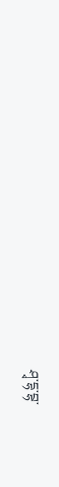ཤྭ་དྷ་བྷ་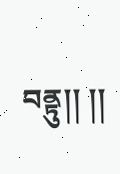བནྟུ།། །།